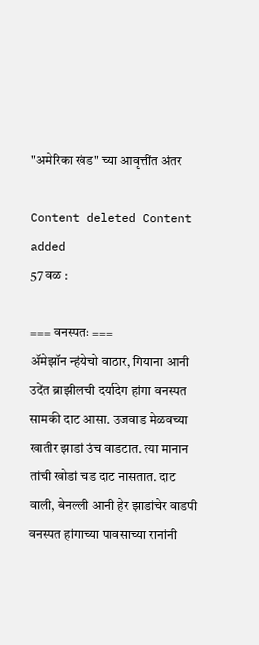"अमेरिका खंड" च्या आवृत्तींत अंतर

Content deleted Content added
57 वळ :

=== वनस्पतः ===
ॲमेझॉन न्हंयेचो वाठार, गियाना आनी उदेंत ब्राझीलची दर्यादेग हांगा वनस्पत सामकी दाट आसा. उजवाड मेळवच्या खातीर झाडां उंच वाडटात. त्या मानान तांची खोडां चड दाट नासतात. दाट वाली, बेनल्ली आनी हेर झाडांचेर वाडपी वनस्पत हांगाच्या पावसाच्या रानांनी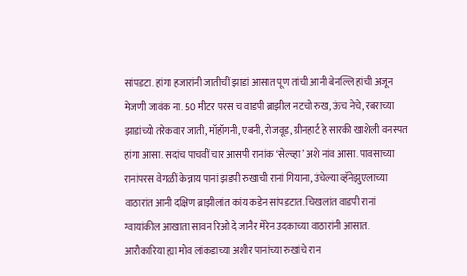सांपडटा. हांगा हजारांनी जातीचीं झाडां आसात पूण तांची आनी बेनल्लि हांची अजून मेजणी जावंक ना. 50 मीटर परस च वाडपी ब्राझील नटचो रुख, ऊंच नेचे, रबराच्या झाडांच्यो तरेकवार जाती, मॉहॉगनी, एबनी, रोजवूड, ग्रीनहार्ट हे सारकी खाशेली वनस्पत हांगा आसा. सदांच पाचवीं चार आसपी रानांक ‘सेल्व्हा’ अशे नांव आसा. पावसाच्या रानांपरस वेगळीं केन्नाय पानां झडपी रुखाची रानां गियाना, उंचेल्या व्हॅनेझुएलाच्या वाठारांत आनी दक्षिण ब्राझीलांत कांय कडेन सांपडटात. चिखलांत वाडपी रानां ग्वायांकील आखाता सावन रिओ दे जानैर मेरेन उदकाच्या वाठारांनी आसात. आरौकारिया ह्या मोव लांकडाच्या अशीर पानांच्या रुखांचे रान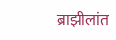ब्राझीलांत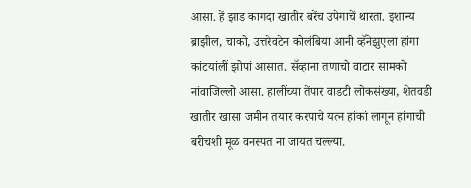आसा. हें झाड कागदा खातीर बरेंच उपेगाचें थारता. इशान्य ब्राझील, चाको, उत्तरेवटेन कोलंबिया आनी व्हॅनेझुएला हांगा कांटयांलीं झोपां आसात. सॅव्हाना तणाचो वाटार सामको नांवाजिल्लो आसा. हालींच्या तेंपार वाडटी लोकसंख्या, शेतवडी खातीर खासा जमीन तयार करपाचे यत्न हांकां लागून हांगाची बरीचशी मूळ वनस्पत ना जायत चल्ल्या.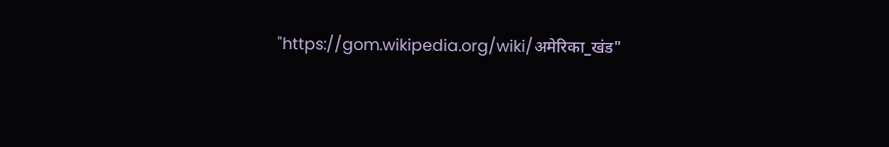"https://gom.wikipedia.org/wiki/अमेरिका_खंड"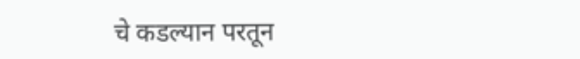चे कडल्यान परतून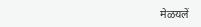मेळयलें